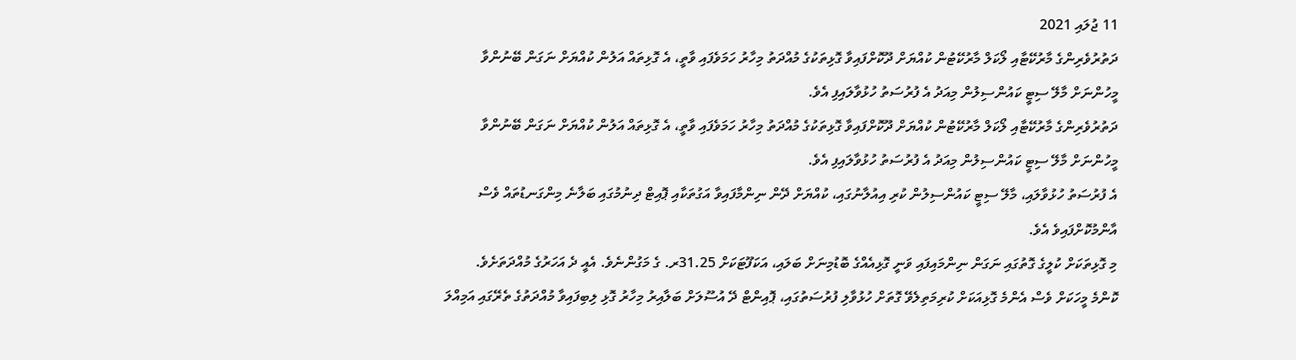11 ޖުލައި 2021
ދަތުރުވެރިންގެ މާރުކޭޓާއި ލޯކަލް މާރުކޭޓުން ކުއްޔަށް ދޫކޮށްފައިވާ ގޮޅިތަކުގެ މުއްދަތު މިހާރު ހަމަވެފައި ވާތީ، އެ ގޮޅިތައް އަލުން ކުއްޔަށް ނަގަން ބޭނުންވާ މީހުންނަށް މާލޭ ސިޓީ ކައުންސިލުން މިއަދު އެ ފުރުސަތު ހުޅުވާލައިފި އެވެ.
ދަތުރުވެރިންގެ މާރުކޭޓާއި ލޯކަލް މާރުކޭޓުން ކުއްޔަށް ދޫކޮށްފައިވާ ގޮޅިތަކުގެ މުއްދަތު މިހާރު ހަމަވެފައި ވާތީ، އެ ގޮޅިތައް އަލުން ކުއްޔަށް ނަގަން ބޭނުންވާ މީހުންނަށް މާލޭ ސިޓީ ކައުންސިލުން މިއަދު އެ ފުރުސަތު ހުޅުވާލައިފި އެވެ.
އެ ފުރުސަތު ހުޅުވާލައި، މާލޭ ސިޓީ ކައުންސިލުން ކުރި އިއުލާނުގައި، ކުއްޔަށް ދޭން ނިންމާފައިވާ އަގުތަކާއި ޕޮއިޓް ދިނުމުގައި ބަލާނެ މިންގަނޑުތައް ވެސް އާންމުކޮށްފައިވެ އެވެ.
މި ގޮޅިތަކަށް ކުލީގެ ގޮތުގައި ނަގަން ނިންމައިފައި ވަނީ ގޮޅިއެއްގެ ބޮޑުމިނަށް ބަލައި، އަކަފޫޓަކަށް 31.25ރ. ގެ މަގުންނެވެ. އެއީ ދެ އަހަރުގެ މުއްދަތަށެވެ.
ކޮންމެ މީހަކަށް ވެސް އެންމެ ގޮޅިއަކަށް ކުރިމަތިލެވޭ ގޮތަށް ހުޅުވާލި ފުރުސަތުގައި، ޕޮއިންޓް ދޭ އުސޫލަށް ބަލާއިރު މިހާރު ގޮޅި ލިބިފައިވާ މުއްދަތުގެ ތެރޭގައި އަމިއްލަ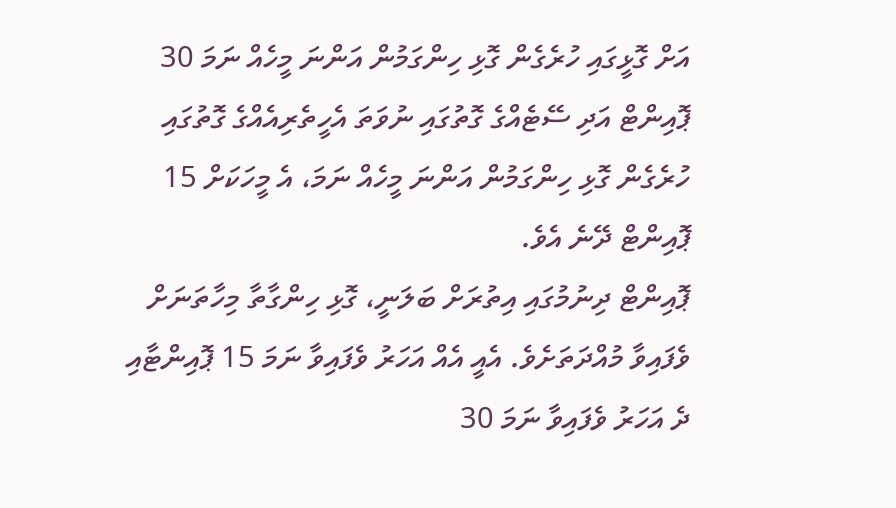އަށް ގޮޅީގައި ހުރެގެން ގޮޅި ހިންގަމުން އަންނަ މީހެއް ނަމަ 30 ޕޮއިންޓް އަދި ސޭޓެއްގެ ގޮތުގައި ނުވަތަ އެހީތެރިއެއްގެ ގޮތުގައި ހުރެގެން ގޮޅި ހިންގަމުން އަންނަ މީހެއް ނަމަ، އެ މީހަކަށް 15 ޕޮއިންޓް ދޭނެ އެވެ.
ޕޮއިންޓް ދިނުމުގައި އިތުރަށް ބަލަނީ، ގޮޅި ހިންގާތާ މިހާތަނަށް ވެފައިވާ މުއްދަތަށެވެ. އެއީ އެއް އަހަރު ވެފައިވާ ނަމަ 15 ޕޮއިންޓާއި ދެ އަހަރު ވެފައިވާ ނަމަ 30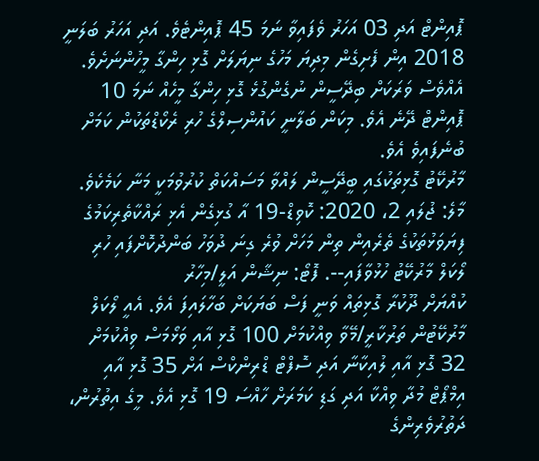ޕޮއިންޓް އަދި 03 އަހަރު ވެފައިވާ ނަމަ 45 ޕޮއިންޓެވެ. އަދި އަހަރު ބަލަނީ 2018 އިން ފެށިގެން މިދިޔަ މަހުގެ ނިޔަލަށް ގޮޅި ހިންގާ މީހުންނަށެވެ.
އެއްވެސް ވަރަކަށް ބިދޭސީން ނުގެންގުޅެ ގޮޅި ހިންގާ މީހެއް ނަމަ 10 ޕޮއިންޓް ދޭނެ އެވެ. މިކަން ބަލާނީ ކައުންސިލްގެ ހުރި ރެކޯޑްތަކުން ކަމަށް ބުނެފައިވެ އެވެ.
މާރުކޭޓު ގޮޅިތަކުގައި ބީދޭސީން ލައްވާ މަސައްކަތް ކުރުވުމަކީ މަނާ ކަމެކެވެ.
މާލެ: ޖުލައި 2، 2020: ކޮވިޑް-19 އާ ގުޅިގެން އެޅި ރައްކާތެރިކަމުގެ ފިޔަވަޅުތަކުގެ ތެރެއިން ތިން މަހަށް ވުރެ ގިނަ ދުވަހު ބަންދުކޮށްފައި ހުރި ލޯކަލް މާރުކޭޓު ހުޅުވާފައި--. ފޮޓޯ: ނިޝާން އަލީ/މިހާރު
ކުއްޔަށް ދޫކުރާ ގޮޅިތައް ވަނީ ފަސް ބަޔަކަށް ބަހާލައިފަ އެވެ. އެއީ ލޯކަލް މާރުކޭޓުން ތަރުކާރީ/މޭވާ ވިއްކުމަށް 100 ގޮޅި އާއި ވަޅޯމަސް ވިއްކުމަށް 32 ގޮޅި އާއި ލުއިކާނާ އަދި ސޮފްޓް ޑްރިންކްސް އަށް 35 ގޮޅި އާއި އިމްޕޯޓް މުދާ ވިއްކާ އަދި ގަޑި ކަމަރަށް ހާއްސަ 19 ގޮޅި އެވެ. މީގެ އިތުރުން، ދަތުރުވެރިންގެ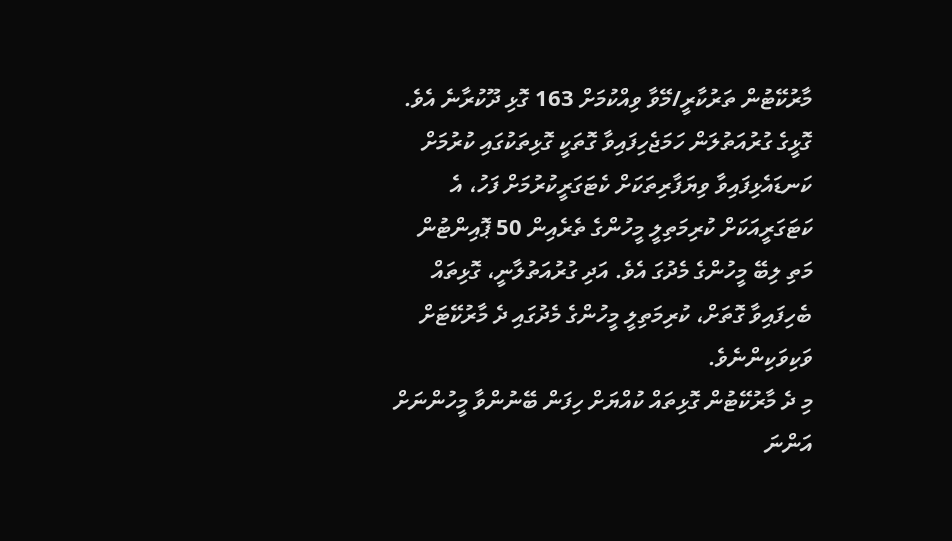މާރުކޭޓުން ތަރުކާރީ/މޭވާ ވިއްކުމަށް 163 ގޮޅި ދޫކުރާނެ އެވެ.
ގޮޅީގެ ގުރުއަތުލަން ހަމަޖެހިފައިވާ ގޮތަކީ ގޮޅިތަކުގައި ކުރުމަށް ކަނޑައެޅިފައިވާ ވިޔަފާރިތަކަށް ކެޓަގަރީކުރުމަށް ފަހު، އެ ކަޓަގަރީއަކަށް ކުރިމަތިލީ މީހުންގެ ތެރެއިން 50 ޕޮއިންޓުން މަތި ލިބޭ މީހުންގެ މެދުގަ އެވެ. އަދި ގުރުއަތުލާނީ، ގޮޅިތައް ބެހިފައިވާ ގޮތަށް، ކުރިމަތިލީ މީހުންގެ މެދުގައި ދެ މާރުކޭޓަށް ވަކިވަކިންނެވެ.
މި ދެ މާރުކޭޓުން ގޮޅިތައް ކުއްޔަށް ހިފަން ބޭނުންވާ މީހުންނަށް އަންނަ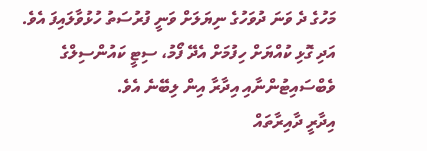މަހުގެ ދެ ވަނަ ދުވަހުގެ ނިޔަލަށް ވަނީ ފުރުސަތު ހުޅުވާލައިފަ އެވެ. އަދި ގޮޅި ކުއްޔަށް ހިފުމަށް އެދޭ ފޯމު، ސިޓީ ކައުންސިލްގެ ވެބްސައިޓުންނާއި އިދާރާ އިން ލިބޭނެ އެވެ.
އިދާރީ ދާއިރާތައް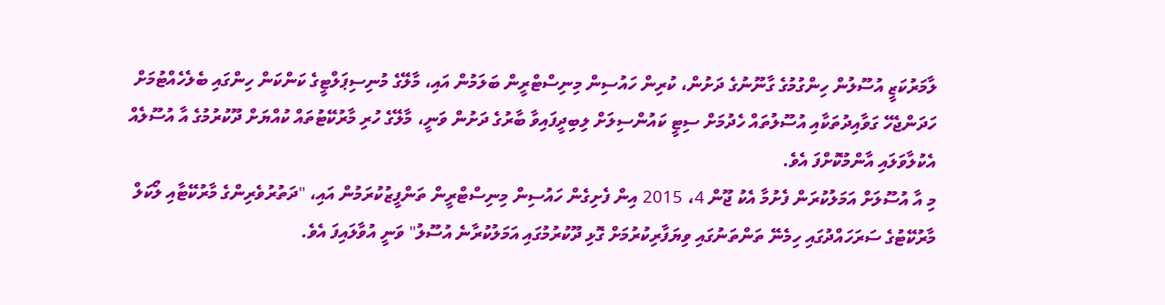ލާމަރުކަޒީ އުސޫލުން ހިންގުމުގެ ގާނޫނުގެ ދަށުން، ކުރިން ހައުސިން މިނިސްޓްރީން ބަލަމުން އައި، މާލޭގެ މުނިސިޕަލްޓީގެ ކަންކަން ހިންގައި ބެލެހެއްޓުމަށް ހަދަންޖެހޭ ގަވާއިދުތަކާއި އުސޫލުތައް ހެދުމަށް ސިޓީ ކައުންސިލަށް ލިބިދީފައިވާ ބާރުގެ ދަށުން ވަނީ، މާލޭގެ ހުރި މާރުކޭޓުތައް ކުއްޔަށް ދޫކުރުމުގެ އާ އުސޫލެއް އެކުލާވަލައި އާންމުކޮށްފަ އެވެ.
މި އާ އުސޫލަށް އަމަލުކުރަން ފެށުމާ އެކު ޖޫން 4، 2015 އިން ފެށިގެން ހައުސިން މިނިސްޓްރީން ތަންފީޒުކުރަމުން އައި، "ދަތުރުވެރިންގެ މާރުކޭޓާއި ލޯކަލް މާރުކޭޓުގެ ސަރަހައްދުގައި ހިމެނޭ ތަންތަނުގައި ވިޔަފާރިކުރުމަށް ގޮޅި ދޫކުރުމުގައި އަމަލުކުރާނެ އުސޫލު" ވަނީ އުވާލައިފަ އެވެ.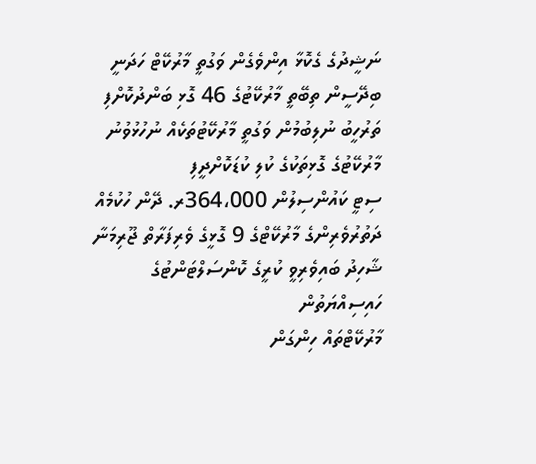ނަޝީދުގެ ގެކޮޅާ އިންވެގެން ވަގުތީ މާރުކޭޓް ހަދަނީ
ބިދޭސީން ތިބޭތީ މާރުކޭޓުގެ 46 ގޮޅި ބަންދުކޮށްފި
ތަރުހީބު ނުލިބުމުން ވަގުތީ މާރުކޭޓުތަކެއް ނުހުޅުވުނު
މާރުކޭޓުގެ ގޮޅިތަކުގެ ކުލި ކުޑަކޮށްދީފި
ސިޓީ ކައުންސިލުން 364،000ރ. ދޭން ހުކުމެއް
ދަތުރުވެރިންގެ މާރުކޭޓްގެ 9 ގޮޅީގެ ވެރިފަރާތް ޖޫރިމަނާ
ޝާހިދު ބައިވެރިވީ ކުރީގެ ކޮންސަލްޓަންޓުގެ ހައިސިއްޔަތުން
މާރުކޭޓްތައް ހިންގަން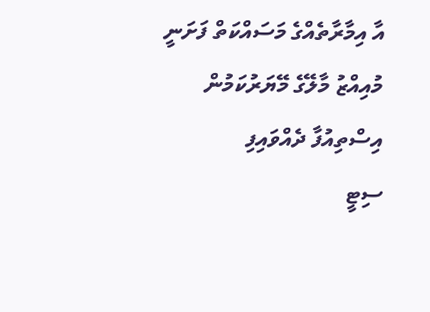އާ އިމާރާތެއްގެ މަސައްކަތް ފަށަނީ
މުއިއްޒު މާލޭގެ މޭޔަރުކަމުން އިސްތިއުފާ ދެއްވައިފި
ސިޓީ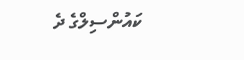ކައުންސިލްގެ ދެ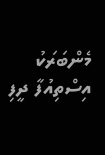މެންބަރަކު އިސްތިއުފާ ދީފި